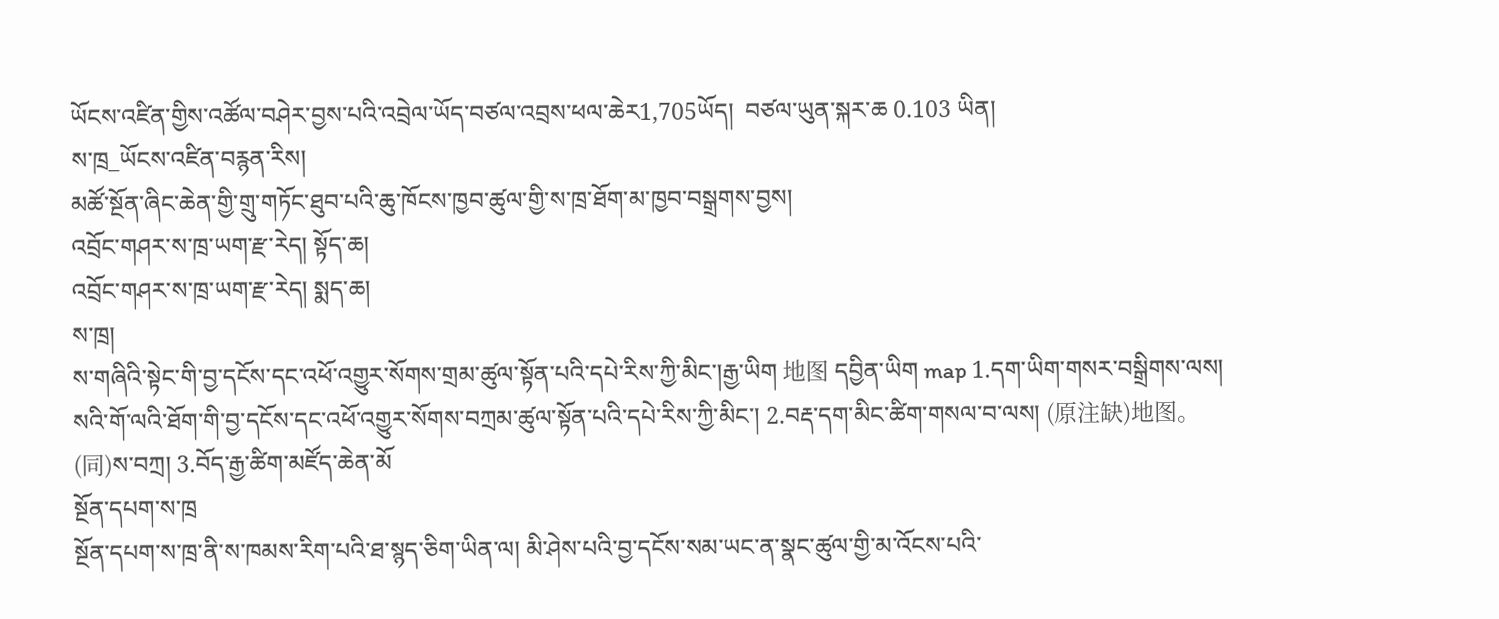ཡོངས་འཛིན་གྱིས་འཚོལ་བཤེར་བྱས་པའི་འབྲེལ་ཡོད་བཙལ་འབྲས་ཕལ་ཆེར1,705ཡོད།  བཙལ་ཡུན་སྐར་ཆ 0.103 ཡིན།
ས་ཁྲ_ཡོངས་འཛིན་བརྙན་རིས།
མཚོ་སྔོན་ཞིང་ཆེན་གྱི་གྲུ་གཏོང་ཐུབ་པའི་ཆུ་ཁོངས་ཁྱབ་ཚུལ་གྱི་ས་ཁྲ་ཐོག་མ་ཁྱབ་བསྒྲགས་བྱས།
འབྲོང་གཤར་ས་ཁྲ་ཡག་རྫ་རེད། སྟོད་ཆ།
འབྲོང་གཤར་ས་ཁྲ་ཡག་རྫ་རེད། སྨད་ཆ།
ས་ཁྲ།
ས་གཞིའི་སྟེང་གི་བྱ་དངོས་དང་འཕོ་འགྱུར་སོགས་གྲམ་ཚུལ་སྟོན་པའི་དཔེ་རིས་ཀྱི་མིང་།རྒྱ་ཡིག 地图 དབྱིན་ཡིག map 1.དག་ཡིག་གསར་བསྒྲིགས་ལས། སའི་གོ་ལའི་ཐོག་གི་བྱ་དངོས་དང་འཕོ་འགྱུར་སོགས་བཀྲམ་ཚུལ་སྟོན་པའི་དཔེ་རིས་ཀྱི་མིང་། 2.བརྡ་དག་མིང་ཚིག་གསལ་བ་ལས། (原注缺)地图。(同)ས་བཀྲ། 3.བོད་རྒྱ་ཚིག་མཛོད་ཆེན་མོ
སྔོན་དཔག་ས་ཁྲ
སྔོན་དཔག་ས་ཁྲ་ནི་ས་ཁམས་རིག་པའི་ཐ་སྙད་ཅིག་ཡིན་ལ། མི་ཤེས་པའི་བྱ་དངོས་སམ་ཡང་ན་སྣང་ཚུལ་གྱི་མ་འོངས་པའི་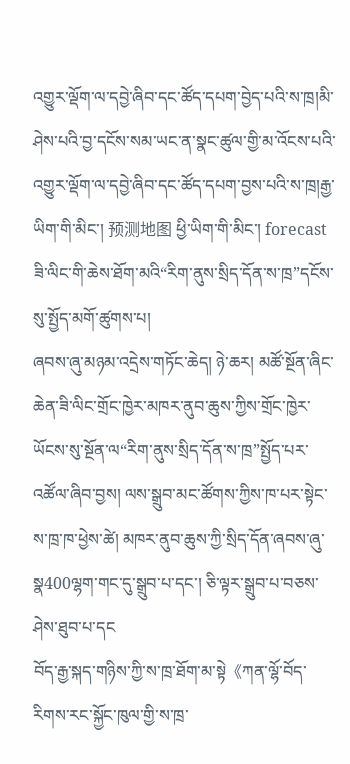འགྱུར་ལྡོག་ལ་དབྱེ་ཞིབ་དང་ཚོད་དཔག་བྱེད་པའི་ས་ཁྲ།མི་ཤེས་པའི་བྱ་དངོས་སམ་ཡང་ན་སྣང་ཚུལ་གྱི་མ་འོངས་པའི་འགྱུར་ལྡོག་ལ་དབྱེ་ཞིབ་དང་ཚོད་དཔག་བྱས་པའི་ས་ཁྲ།རྒྱ་ཡིག་གི་མིང་། 预测地图 ཕྱི་ཡིག་གི་མིང་། forecast
ཟི་ལིང་གི་ཆེས་ཐོག་མའི“རིག་ནུས་སྲིད་དོན་ས་ཁྲ”དངོས་སུ་སྤྱོད་མགོ་ཚུགས་པ།
ཞབས་ཞུ་མཉམ་འདྲེས་གཏོང་ཆེད། ཉེ་ཆར། མཚོ་སྔོན་ཞིང་ཆེན་ཟི་ལིང་གྲོང་ཁྱེར་མཁར་ནུབ་ཆུས་ཀྱིས་གྲོང་ཁྱེར་ཡོངས་སུ་སྔོན་ལ“རིག་ནུས་སྲིད་དོན་ས་ཁྲ”སྤྱོད་པར་འཚོལ་ཞིབ་བྱས། ལས་སྒྲུབ་མང་ཚོགས་ཀྱིས་ཁ་པར་སྟེང་ས་ཁྲ་ཁ་ཕྱེས་ཚེ། མཁར་ནུབ་ཆུས་ཀྱི་སྲིད་དོན་ཞབས་ཞུ་སྣ400ལྷག་གང་དུ་སྒྲུབ་པ་དང་། ཅི་ལྟར་སྒྲུབ་པ་བཅས་ཤེས་ཐུབ་པ་དང
བོད་རྒྱ་སྐད་གཉིས་ཀྱི་ས་ཁྲ་ཐོག་མ་སྟེ《ཀན་ལྷོ་བོད་རིགས་རང་སྐྱོང་ཁུལ་གྱི་ས་ཁྲ་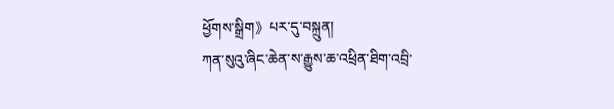ཕྱོགས་སྒྲིག》པར་དུ་བསྐྲུན།
ཀན་སུའུ་ཞིང་ཆེན་ས་རྒྱུས་ཆ་འཕྲིན་ཐིག་འབྲི་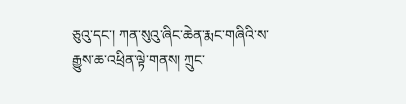ཅུའུ་དང་། ཀན་སུའུ་ཞིང་ཆེན་རྨང་གཞིའི་ས་རྒྱུས་ཆ་འཕྲིན་ལྟེ་གནས། ཀྲུང་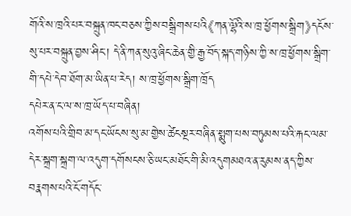གོའི་ས་ཁྲའི་པར་བསྐྲུན་ཁང་བཅས་ཀྱིས་བསྒྲིགས་པའི《ཀན་ལྷོའི་ས་ཁྲ་ཕྱོགས་སྒྲིག》དངོས་སུ་པར་བསྐྲུན་བྱས་ཤིང་། དེ་ནི་ཀན་སུའུ་ཞིང་ཆེན་གྱི་རྒྱ་བོད་སྐད་གཉིས་ཀྱི་ས་ཁྲ་ཕྱོགས་སྒྲིག་གི་དཔེ་དེབ་ཐོག་མ་ཡིན་པ་རེད། ས་ཁྲ་ཕྱོགས་སྒྲིག་ཁྲོད
དཔེར་ན་ང་ལ་ས་ཁྲ་ཡོད་པ་བཞིན།
འགོས་པའི་གྲིབ་མ་དང་ཡོངས་སུ་མ་གྱེས་ཚེངསྔར་བཞིན་སྨུག་པས་བཏུམས་པའི་རྐང་ལམ་དེར་སྐྲག་སྐྲག་ལ་འདུག་དགོསངས་ཅི་ཡང་མཐོང་གི་མི་འདུགམཐའ་ན་རུམས་ནད་ཀྱིས་བརྣགས་པའི་ངོ་གདོང་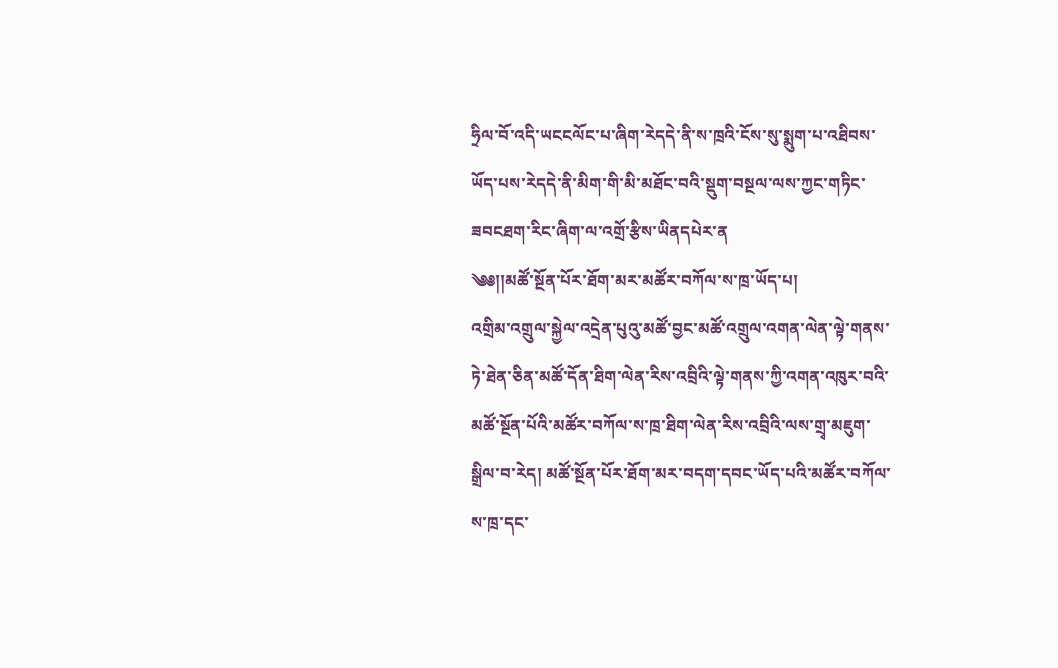ཧྲིལ་བོ་འདི་ཡངངལོང་པ་ཞིག་རེདདེ་ནི་ས་ཁྲའི་ངོས་སུ་སྨུག་པ་འཐིབས་ཡོད་པས་རེདདེ་ནི་མིག་གི་མི་མཐོང་བའི་སྡུག་བསྔལ་ལས་ཀྱང་གཏིང་ཟབངཐག་རིང་ཞིག་ལ་འགྲོ་རྩིས་ཡིནདཔེར་ན
༄༅།།མཚོ་སྔོན་པོར་ཐོག་མར་མཚོར་བཀོལ་ས་ཁྲ་ཡོད་པ།
འགྲིམ་འགྲུལ་སྐྱེལ་འདྲེན་པུའུ་མཚོ་བྱང་མཚོ་འགྲུལ་འགན་ལེན་ལྟེ་གནས་ཏེ་ཐེན་ཅིན་མཚོ་དོན་ཐིག་ལེན་རིས་འབྲིའི་ལྟེ་གནས་ཀྱི་འགན་འཁུར་བའི་མཚོ་སྔོན་པོའི་མཚོར་བཀོལ་ས་ཁྲ་ཐིག་ལེན་རིས་འབྲིའི་ལས་གྲྭ་མཇུག་སྒྲིལ་བ་རེད། མཚོ་སྔོན་པོར་ཐོག་མར་བདག་དབང་ཡོད་པའི་མཚོར་བཀོལ་ས་ཁྲ་དང་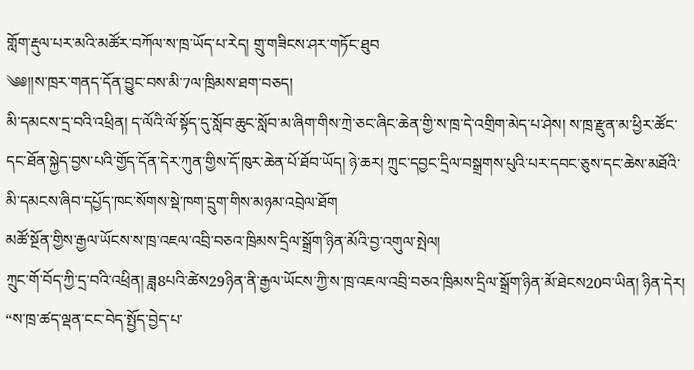གློག་རྡུལ་པར་མའི་མཚོར་བཀོལ་ས་ཁྲ་ཡོད་པ་རེད། གྲུ་གཟིངས་ཤར་གཏོང་ཐུབ
༄༅།།ས་ཁྲར་གནད་དོན་བྱུང་བས་མི་7ལ་ཁྲིམས་ཐག་བཅད།
མི་དམངས་དྲ་བའི་འཕྲིན། ད་ལོའི་ལོ་སྟོད་དུ་སློབ་ཆུང་སློབ་མ་ཞིག་གིས་ཀྲེ་ཅང་ཞིང་ཆེན་གྱི་ས་ཁྲ་དེ་འགྲིག་མེད་པ་ཤེས། ས་ཁྲ་རྫུན་མ་ཕྱིར་ཚོང་དང་ཐོན་སྐྱེད་བྱས་པའི་གྱོད་དོན་དེར་ཀུན་གྱིས་དོ་ཁུར་ཆེན་པོ་ཐོབ་ཡོད། ཉེ་ཆར། ཀྲུང་དབྱང་དྲིལ་བསྒྲགས་པུའི་པར་དབང་ཅུས་དང་ཆེས་མཐོའི་མི་དམངས་ཞིབ་དཔྱོད་ཁང་སོགས་སྡེ་ཁག་དྲུག་གིས་མཉམ་འབྲེལ་ཐོག
མཚོ་སྔོན་གྱིས་རྒྱལ་ཡོངས་ས་ཁྲ་འཇལ་འབྲི་བཅའ་ཁྲིམས་དྲིལ་སྒྲོག་ཉིན་མོའི་བྱ་འགུལ་སྤེལ།
ཀྲུང་གོ་བོད་ཀྱི་དྲ་བའི་འཕྲིན། ཟླ8པའི་ཚེས29ཉིན་ནི་རྒྱལ་ཡོངས་ཀྱི་ས་ཁྲ་འཇལ་འབྲི་བཅའ་ཁྲིམས་དྲིལ་སྒྲོག་ཉིན་མོ་ཐེངས20བ་ཡིན། ཉིན་དེར། “ས་ཁྲ་ཚད་ལྡན་ངང་བེད་སྤྱོད་བྱེད་པ་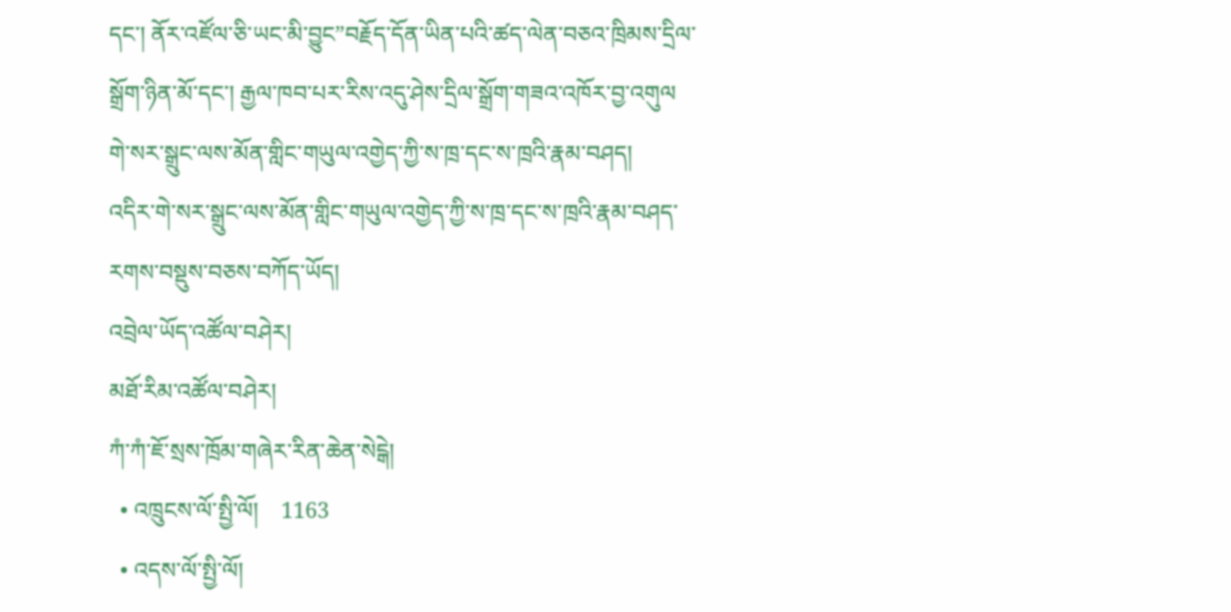དང་། ནོར་འཛོལ་ཅི་ཡང་མི་བྱུང”བརྗོད་དོན་ཡིན་པའི་ཚད་ལེན་བཅའ་ཁྲིམས་དྲིལ་སྒྲོག་ཉིན་མོ་དང་། རྒྱལ་ཁབ་པར་རིས་འདུ་ཤེས་དྲིལ་སྒྲོག་གཟའ་འཁོར་བྱ་འགུལ
གེ་སར་སྒྲུང་ལས་མོན་གླིང་གཡུལ་འགྱེད་ཀྱི་ས་ཁྲ་དང་ས་ཁྲའི་རྣམ་བཤད།
འདིར་གེ་སར་སྒྲུང་ལས་མོན་གླིང་གཡུལ་འགྱེད་ཀྱི་ས་ཁྲ་དང་ས་ཁྲའི་རྣམ་བཤད་རགས་བསྡུས་བཅས་བཀོད་ཡོད།
འབྲེལ་ཡོད་འཚོལ་བཤེར།
མཐོ་རིམ་འཚོལ་བཤེར།
ཀཾ་ཀཾ་ཇོ་སྲས་ཁྲོམ་གཞེར་རིན་ཆེན་སེངྒེ།
  • འཁྲུངས་ལོ་སྤྱི་ལོ།    1163
  • འདས་ལོ་སྤྱི་ལོ།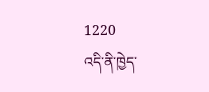1220
འདི་ནི་ཁྱེད་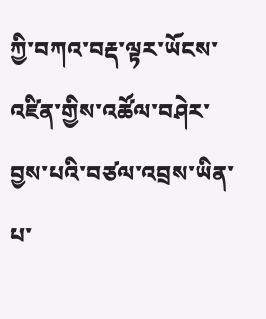ཀྱི་བཀའ་བརྡ་ལྟར་ཡོངས་འཛིན་གྱིས་འཚོལ་བཤེར་བྱས་པའི་བཙལ་འབྲས་ཡིན་པ་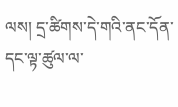ལས། དྲ་ཚིགས་དེ་གའི་ནང་དོན་དང་ལྟ་ཚུལ་ལ་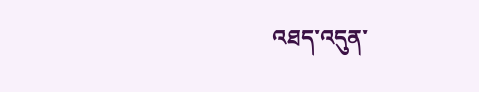འཐད་འདུན་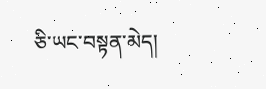ཅི་ཡང་བསྟན་མེད།